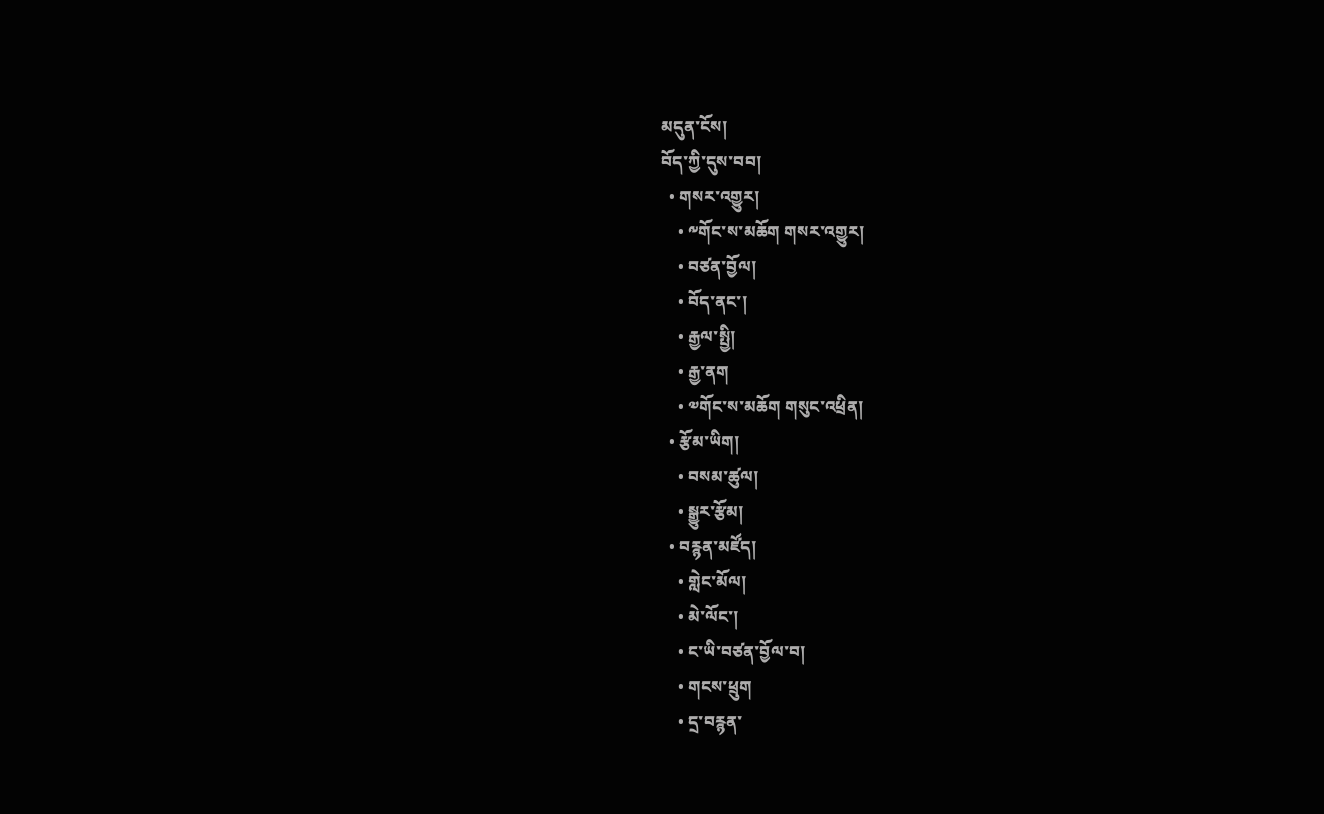མདུན་ངོས།
བོད་ཀྱི་དུས་བབ།
  • གསར་འགྱུར།
    • ༸གོང་ས་མཆོག གསར་འགྱུར།
    • བཙན་བྱོལ།
    • བོད་ནང་།
    • རྒྱལ་སྤྱི།
    • རྒྱ་ནག
    • ༧གོང་ས་མཆོག གསུང་འཕྲིན།
  • རྩོམ་ཡིག།
    • བསམ་ཚུལ།
    • སྒྱུར་རྩོམ།
  • བརྙན་མཛོད།
    • གླེང་མོལ།
    • མེ་ལོང་།
    • ང་ཡི་བཙན་བྱོལ་བ།
    • གངས་ཕྲུག
    • དྲ་བརྙན་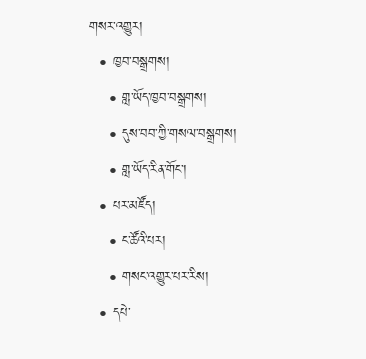གསར་འགྱུར།
  • ཁྱབ་བསྒྲགས།
    • གླ་ཡོད་ཁྱབ་བསྒྲགས།
    • དུས་བབ་ཀྱི་གསལ་བསྒྲགས།
    • གླ་ཡོད་རིན་གོང་།
  • པར་མཛོད།
    • ང་ཚོའི་པར།
    • གསང་འགྱུར་པར་རིས།
  • དཔེ་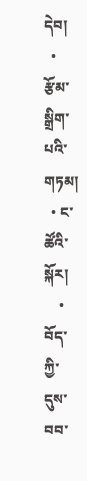དེབ།
  • རྩོམ་སྒྲིག་པའི་གཏམ།
  • ང་ཚོའི་སྐོར།
    • བོད་ཀྱི་དུས་བབ་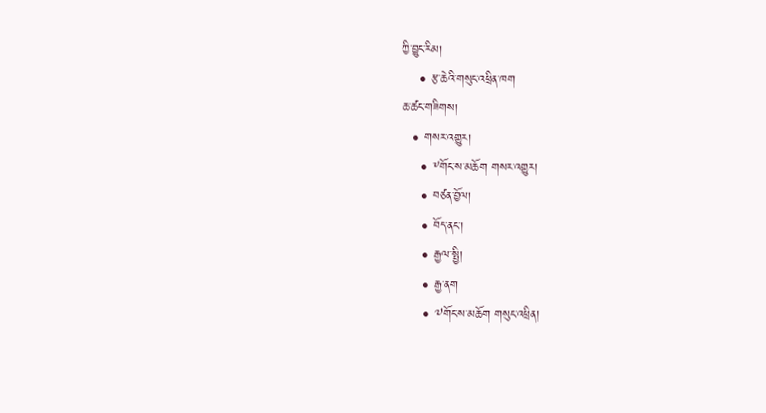ཀྱི་བྱུང་རིམ།
    • རྩ་ཆེའི་གསུང་འཕྲིན་ཁག
ཆ་ཚང་གཟིགས།
  • གསར་འགྱུར།
    • ༸གོང་ས་མཆོག གསར་འགྱུར།
    • བཙན་བྱོལ།
    • བོད་ནང་།
    • རྒྱལ་སྤྱི།
    • རྒྱ་ནག
    • ༧གོང་ས་མཆོག གསུང་འཕྲིན།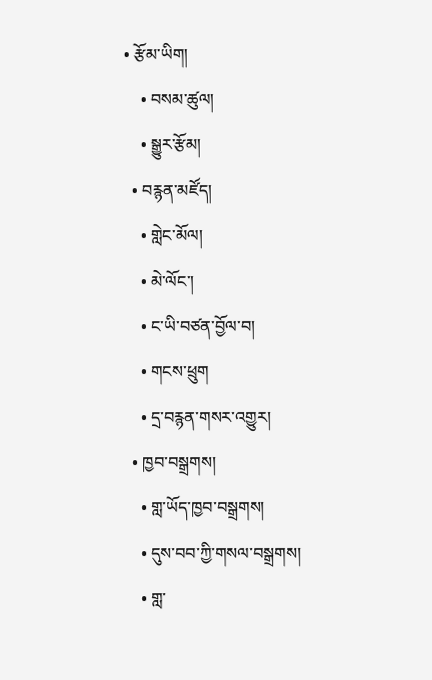• རྩོམ་ཡིག།
    • བསམ་ཚུལ།
    • སྒྱུར་རྩོམ།
  • བརྙན་མཛོད།
    • གླེང་མོལ།
    • མེ་ལོང་།
    • ང་ཡི་བཙན་བྱོལ་བ།
    • གངས་ཕྲུག
    • དྲ་བརྙན་གསར་འགྱུར།
  • ཁྱབ་བསྒྲགས།
    • གླ་ཡོད་ཁྱབ་བསྒྲགས།
    • དུས་བབ་ཀྱི་གསལ་བསྒྲགས།
    • གླ་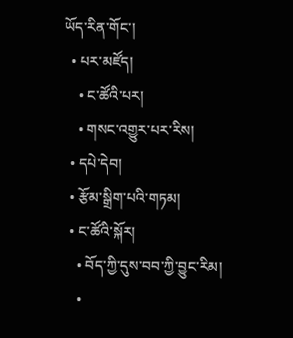ཡོད་རིན་གོང་།
  • པར་མཛོད།
    • ང་ཚོའི་པར།
    • གསང་འགྱུར་པར་རིས།
  • དཔེ་དེབ།
  • རྩོམ་སྒྲིག་པའི་གཏམ།
  • ང་ཚོའི་སྐོར།
    • བོད་ཀྱི་དུས་བབ་ཀྱི་བྱུང་རིམ།
    •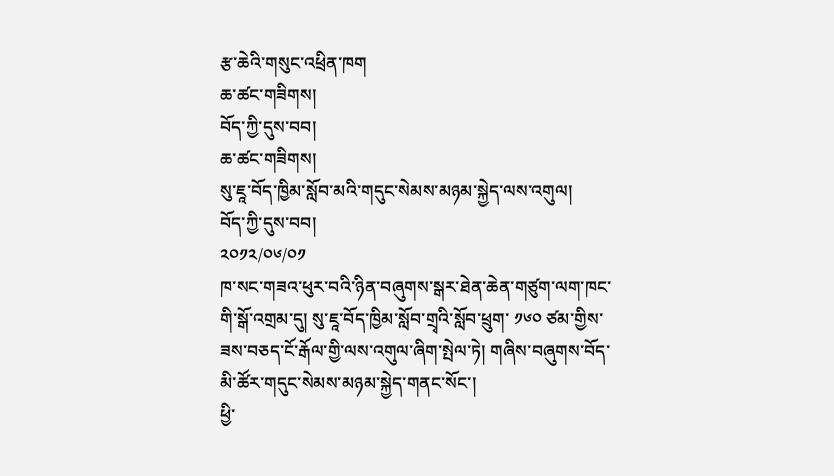རྩ་ཆེའི་གསུང་འཕྲིན་ཁག
ཆ་ཚང་གཟིགས།
བོད་ཀྱི་དུས་བབ།
ཆ་ཚང་གཟིགས།
སུ་ཇཱ་བོད་ཁྱིམ་སློབ་མའི་གདུང་སེམས་མཉམ་སྐྱེད་ལས་འགུལ།
བོད་ཀྱི་དུས་བབ།
༢༠༡༢/༠༦/༠༡
ཁ་སང་གཟའ་ཕུར་བའི་ཉིན་བཞུགས་སྒར་ཐེན་ཆེན་གཙུག་ལག་ཁང་གི་སྒོ་འགྲམ་དུ། སུ་ཇཱ་བོད་ཁྱིམ་སློབ་གྲྭའི་སློབ་ཕྲུག་ ༡༦༠ ཙམ་གྱིས་ཟས་བཅད་ངོ་རྒོལ་གྱི་ལས་འགུལ་ཞིག་སྤེལ་ཏེ། གཞིས་བཞུགས་བོད་མི་ཚོར་གདུང་སེམས་མཉམ་སྐྱེད་གནང་སོང་།
ཕྱི་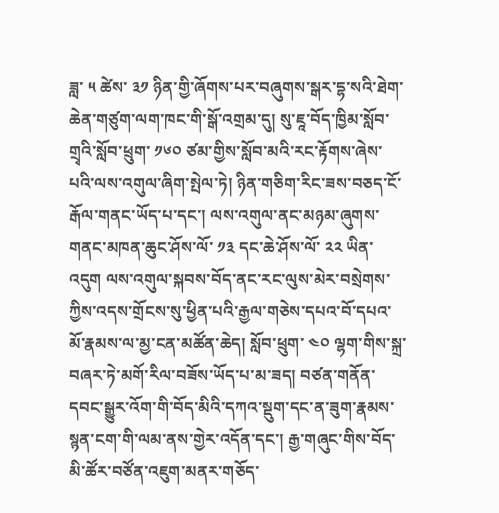ཟླ་ ༥ ཚེས་ ༣༡ ཉིན་གྱི་ཞོགས་པར་བཞུགས་སྒར་དྷ་སའི་ཐེག་ཆེན་གཙུག་ལག་ཁང་གི་སྒོ་འགྲམ་དུ། སུ་ཇཱ་བོད་ཁྱིམ་སློབ་གྲྭའི་སློབ་ཕྲུག་ ༡༦༠ ཙམ་གྱིས་སློབ་མའི་རང་རྟོགས་ཞེས་པའི་ལས་འགུལ་ཞིག་སྤེལ་ཏེ། ཉིན་གཅིག་རིང་ཟས་བཅད་ངོ་རྒོལ་གནང་ཡོད་པ་དང་། ལས་འགུལ་ནང་མཉམ་ཞུགས་གནང་མཁན་ཆུང་ཤོས་ལོ་ ༡༣ དང་ཆེ་ཤོས་ལོ་ ༢༢ ཡིན་འདུག ལས་འགུལ་སྐབས་བོད་ནང་རང་ལུས་མེར་བསྲེགས་ཀྱིས་འདས་གྲོངས་སུ་ཕྱིན་པའི་རྒྱལ་གཅེས་དཔའ་བོ་དཔའ་མོ་རྣམས་ལ་མྱ་ངན་མཚོན་ཆེད། སློབ་ཕྲུག་ ༤༠ ལྷག་གིས་སྐྲ་བཞར་ཏེ་མགོ་རིལ་བཟོས་ཡོད་པ་མ་ཟད། བཙན་གནོན་དབང་སྒྱུར་འོག་གི་བོད་མིའི་དཀའ་སྡུག་དང་ན་ཟུག་རྣམས་སྙན་ངག་གི་ལམ་ནས་གྱེར་འདོན་དང་། རྒྱ་གཞུང་གིས་བོད་མི་ཚོར་བཙོན་འཇུག་མནར་གཅོད་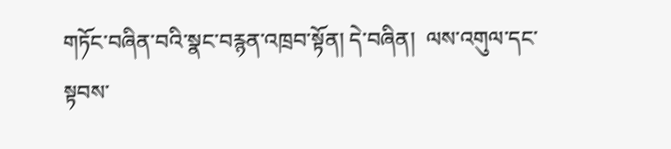གཏོང་བཞིན་བའི་སྣང་བརྙན་འཁྲབ་སྟོན། དེ་བཞིན།  ལས་འགུལ་དང་སྟབས་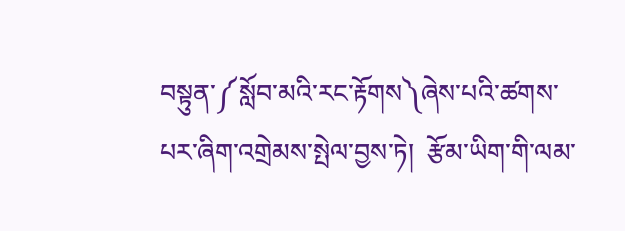བསྟུན་༼སློབ་མའི་རང་རྟོགས༽ཞེས་པའི་ཚགས་པར་ཞིག་འགྲེམས་སྤེལ་བྱས་ཏེ།  རྩོམ་ཡིག་གི་ལམ་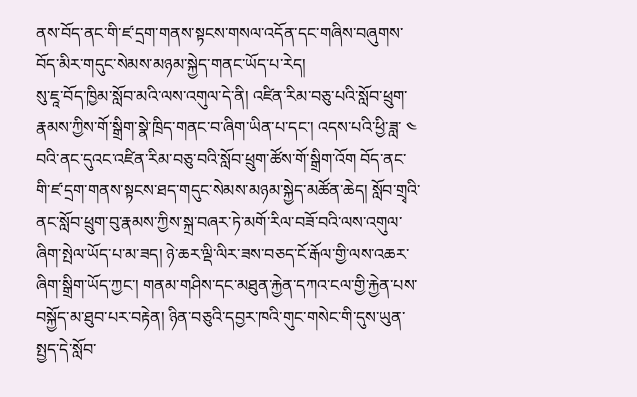ནས་བོད་ནང་གི་ཛ་དྲག་གནས་སྟངས་གསལ་འདོན་དང་གཞིས་བཞུགས་བོད་མིར་གདུང་སེམས་མཉམ་སྐྱེད་གནང་ཡོད་པ་རེད།
སུ་ཇཱ་བོད་ཁྱིམ་སློབ་མའི་ལས་འགུལ་དེ་ནི། འཛིན་རིམ་བཅུ་པའི་སློབ་ཕྲུག་རྣམས་ཀྱིས་གོ་སྒྲིག་སྣེ་ཁྲིད་གནང་བ་ཞིག་ཡིན་པ་དང་། འདས་པའི་ཕྱི་ཟླ་ ༤ བའི་ནང་དུའང་འཛིན་རིམ་བཅུ་བའི་སློབ་ཕྲུག་ཚོས་གོ་སྒྲིག་འོག བོད་ནང་གི་ཛ་དྲག་གནས་སྟངས་ཐད་གདུང་སེམས་མཉམ་སྐྱེད་མཚོན་ཆེད། སློབ་གྲྭའི་ནང་སློབ་ཕྲུག་བུ་རྣམས་ཀྱིས་སྐྲ་བཞར་ཏེ་མགོ་རིལ་བཟོ་བའི་ལས་འགུལ་ཞིག་སྤེལ་ཡོད་པ་མ་ཟད། ཉེ་ཆར་ལྡི་ལིར་ཟས་བཅད་ངོ་རྒོལ་གྱི་ལས་འཆར་ཞིག་སྒྲིག་ཡོད་ཀྱང་། གནམ་གཤིས་དང་མཐུན་རྐྱེན་དཀའ་ངལ་གྱི་རྐྱེན་པས་བསྐྱོད་མ་ཐུབ་པར་བརྟེན། ཉིན་བཅུའི་དབྱར་ཁའི་གུང་གསེང་གི་དུས་ཡུན་སྤྱད་དེ་སློབ་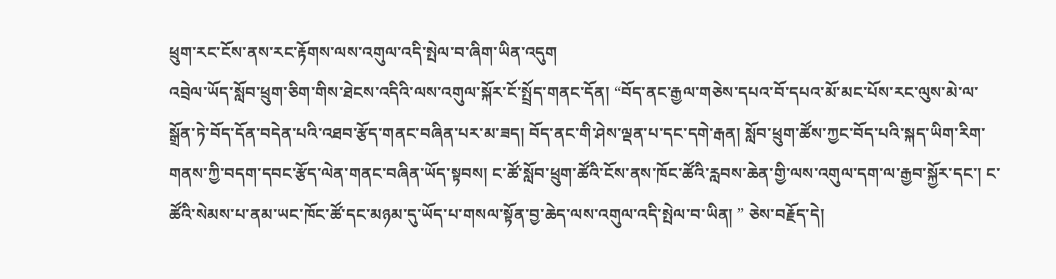ཕྲུག་རང་ངོས་ནས་རང་རྟོགས་ལས་འགུལ་འདི་སྤེལ་བ་ཞིག་ཡིན་འདུག
འབྲེལ་ཡོད་སློབ་ཕྲུག་ཅིག་གིས་ཐེངས་འདིའི་ལས་འགུལ་སྐོར་ངོ་སྤྲོད་གནང་དོན། “བོད་ནང་རྒྱལ་གཅེས་དཔའ་བོ་དཔའ་མོ་མང་པོས་རང་ལུས་མེ་ལ་སྒྲོན་ཏེ་བོད་དོན་བདེན་པའི་འཐབ་རྩོད་གནང་བཞིན་པར་མ་ཟད། བོད་ནང་གི་ཤེས་ལྡན་པ་དང་དགེ་རྒན། སློབ་ཕྲུག་ཚོས་ཀྱང་བོད་པའི་སྐད་ཡིག་རིག་གནས་ཀྱི་བདག་དབང་རྩོད་ལེན་གནང་བཞིན་ཡོད་སྟབས། ང་ཚོ་སློབ་ཕྲུག་ཚོའི་ངོས་ནས་ཁོང་ཚོའི་རླབས་ཆེན་གྱི་ལས་འགུལ་དག་ལ་རྒྱབ་སྐྱོར་དང་། ང་ཚོའི་སེམས་པ་ནམ་ཡང་ཁོང་ཚོ་དང་མཉམ་དུ་ཡོད་པ་གསལ་སྟོན་བྱ་ཆེད་ལས་འགུལ་འདི་སྤེལ་བ་ཡིན། ” ཅེས་བརྗོད་དེ།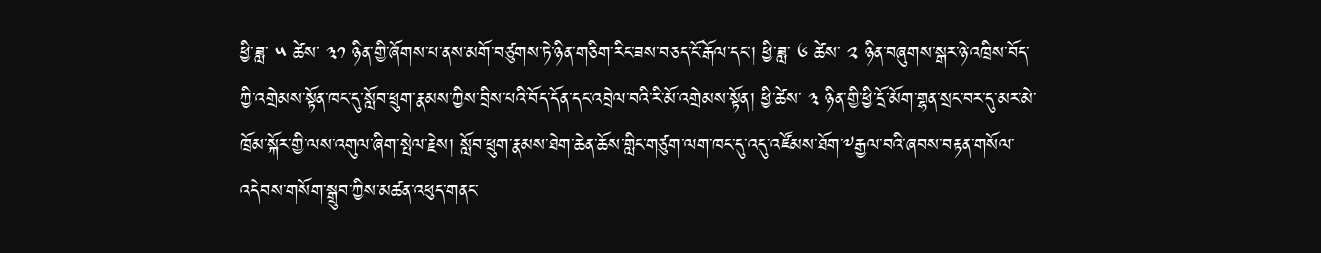ཕྱི་ཟླ་ ༥ ཚེས་ ༣༡ ཉིན་གྱི་ཞོགས་པ་ནས་མགོ་བཙུགས་ཏེ་ཉིན་གཅིག་རིང་ཟས་བཅད་ངོ་རྒོལ་དང་། ཕྱི་ཟླ་ ༦ ཚེས་ ༢ ཉིན་བཞུགས་སྒར་ཉེ་འཁྲིས་བོད་ཀྱི་འགྲེམས་སྟོན་ཁང་དུ་སློབ་ཕྲུག་རྣམས་ཀྱིས་བྲིས་པའི་བོད་དོན་དང་འབྲེལ་བའི་རི་མོ་འགྲེམས་སྟོན། ཕྱི་ཚེས་ ༣ ཉིན་གྱི་ཕྱི་དྲོ་མོག་གྷན་སྲང་བར་དུ་མར་མེ་ཁྲོམ་སྐོར་གྱི་ལས་འགུལ་ཞིག་སྤེལ་རྗེས། སློབ་ཕྲུག་རྣམས་ཐེག་ཆེན་ཆོས་གླིང་གཙུག་ལག་ཁང་དུ་འདུ་འཛོམས་ཐོག་༸རྒྱལ་བའི་ཞབས་བརྟན་གསོལ་འདེབས་གསོག་སྒྲུབ་ཀྱིས་མཚན་འཕུད་གནང་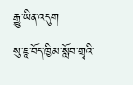རྒྱུ་ཡིན་འདུག
སུ་ཇཱ་བོད་ཁྱིམ་སློབ་གྲྭའི་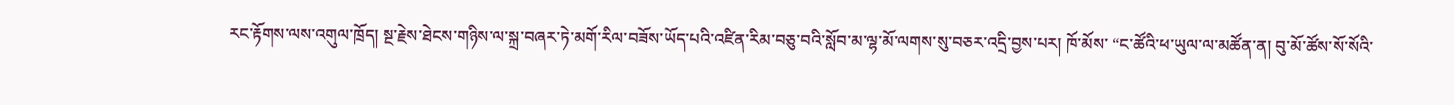རང་རྟོགས་ལས་འགུལ་ཁྲོད། སྔ་རྗེས་ཐེངས་གཉིས་ལ་སྐྲ་བཞར་ཏེ་མགོ་རིལ་བཟོས་ཡོད་པའི་འཛིན་རིམ་བཅུ་བའི་སློབ་མ་ལྷ་མོ་ལགས་སུ་བཅར་འདྲི་བྱས་པར། ཁོ་མོས་ “ང་ཚོའི་ཕ་ཡུལ་ལ་མཚོན་ན། བུ་མོ་ཚོས་སོ་སོའི་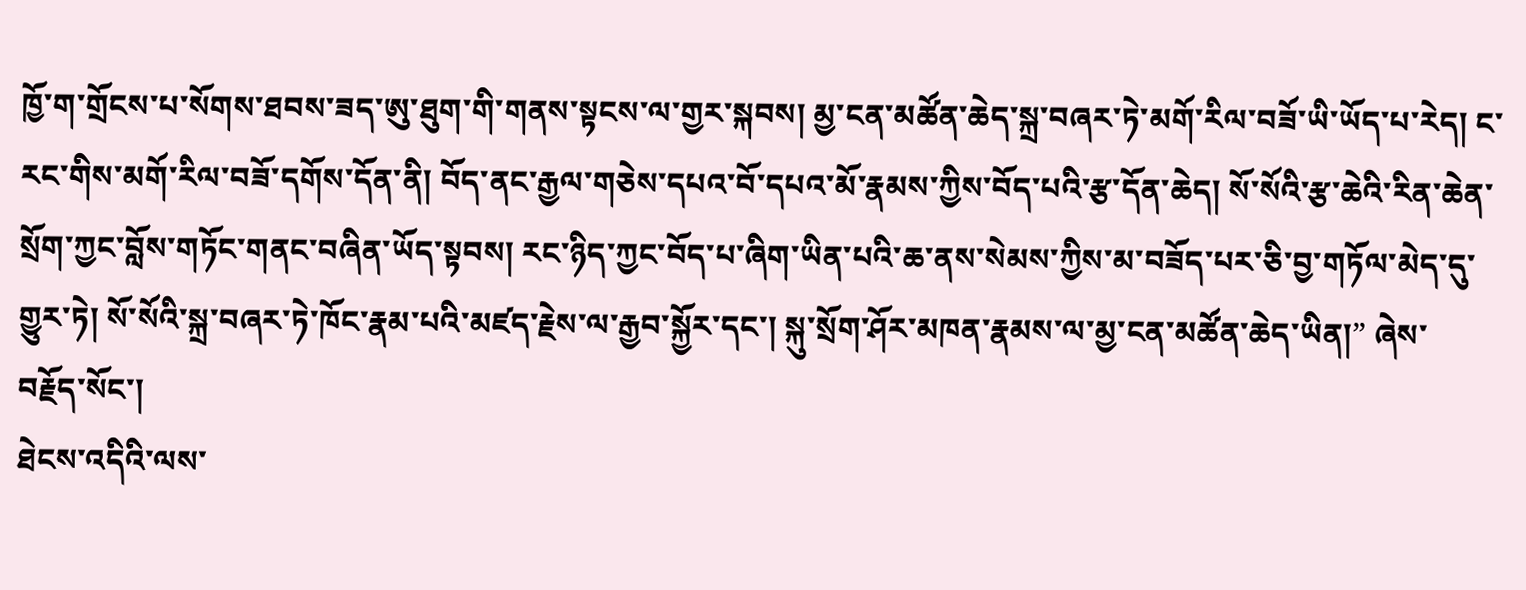ཁྱོ་ག་གྲོངས་པ་སོགས་ཐབས་ཟད་ཨུ་ཐུག་གི་གནས་སྟངས་ལ་གྱར་སྐབས། མྱ་ངན་མཚོན་ཆེད་སྐྲ་བཞར་ཏེ་མགོ་རིལ་བཟོ་ཡི་ཡོད་པ་རེད། ང་རང་གིས་མགོ་རིལ་བཟོ་དགོས་དོན་ནི། བོད་ནང་རྒྱལ་གཅེས་དཔའ་བོ་དཔའ་མོ་རྣམས་ཀྱིས་བོད་པའི་རྩ་དོན་ཆེད། སོ་སོའི་རྩ་ཆེའི་རིན་ཆེན་སྲོག་ཀྱང་བློས་གཏོང་གནང་བཞིན་ཡོད་སྟབས། རང་ཉིད་ཀྱང་བོད་པ་ཞིག་ཡིན་པའི་ཆ་ནས་སེམས་ཀྱིས་མ་བཟོད་པར་ཅི་བྱ་གཏོལ་མེད་དུ་གྱུར་ཏེ། སོ་སོའི་སྐྲ་བཞར་ཏེ་ཁོང་རྣམ་པའི་མཛད་རྗེས་ལ་རྒྱབ་སྐྱོར་དང་། སྐུ་སྲོག་ཤོར་མཁན་རྣམས་ལ་མྱ་ངན་མཚོན་ཆེད་ཡིན།” ཞེས་བརྗོད་སོང་།
ཐེངས་འདིའི་ལས་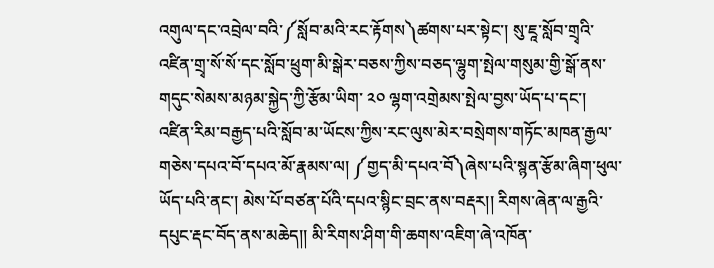འགུལ་དང་འབྲེལ་བའི་༼སློབ་མའི་རང་རྟོགས༽ཚགས་པར་སྟེང་། སུ་ཇཱ་སློབ་གྲྭའི་འཛིན་གྲྭ་སོ་སོ་དང་སློབ་ཕྲུག་མི་སྒེར་བཅས་ཀྱིས་བཅད་ལྷུག་སྤེལ་གསུམ་གྱི་སྒོ་ནས་གདུང་སེམས་མཉམ་སྐྱེད་ཀྱི་རྩོམ་ཡིག་ ༢༠ ལྷག་འགྲེམས་སྤེལ་བྱས་ཡོད་པ་དང་། འཛིན་རིམ་བརྒྱད་པའི་སློབ་མ་ཡོངས་ཀྱིས་རང་ལུས་མེར་བསྲེགས་གཏོང་མཁན་རྒྱལ་གཅེས་དཔའ་བོ་དཔའ་མོ་རྣམས་ལ། ༼གྱད་མི་དཔའ་བོ༽ཞེས་པའི་སྙན་རྩོམ་ཞིག་ཕུལ་ཡོད་པའི་ནང་། མེས་པོ་བཙན་པོའི་དཔའ་སྙིང་བྲང་ནས་བརྡར།། རིགས་ཞེན་ལ་རྒྱའི་དཔུང་རྡང་བོད་ནས་མཆེད།། མི་རིགས་ཤིག་གི་ཆགས་འཇིག་ཞེ་འཁོན་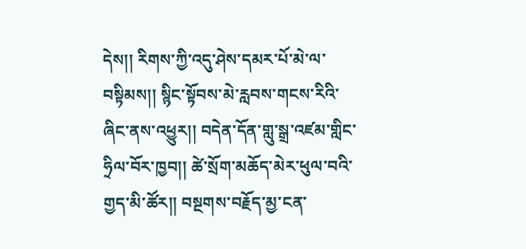དེས།། རིགས་ཀྱི་འདུ་ཤེས་དམར་པོ་མེ་ལ་བསྟིམས།། སྙིང་སྟོབས་མེ་རླབས་གངས་རིའི་ཞིང་ནས་འཕྱུར།། བདེན་དོན་གླུ་སྒྲ་འཛམ་གླིང་ཧྲིལ་བོར་ཁྱབ།། ཚེ་སྲོག་མཆོད་མེར་ཕུལ་བའི་གྱད་མི་ཚོར།། བསྔགས་བརྗོད་མྱ་ངན་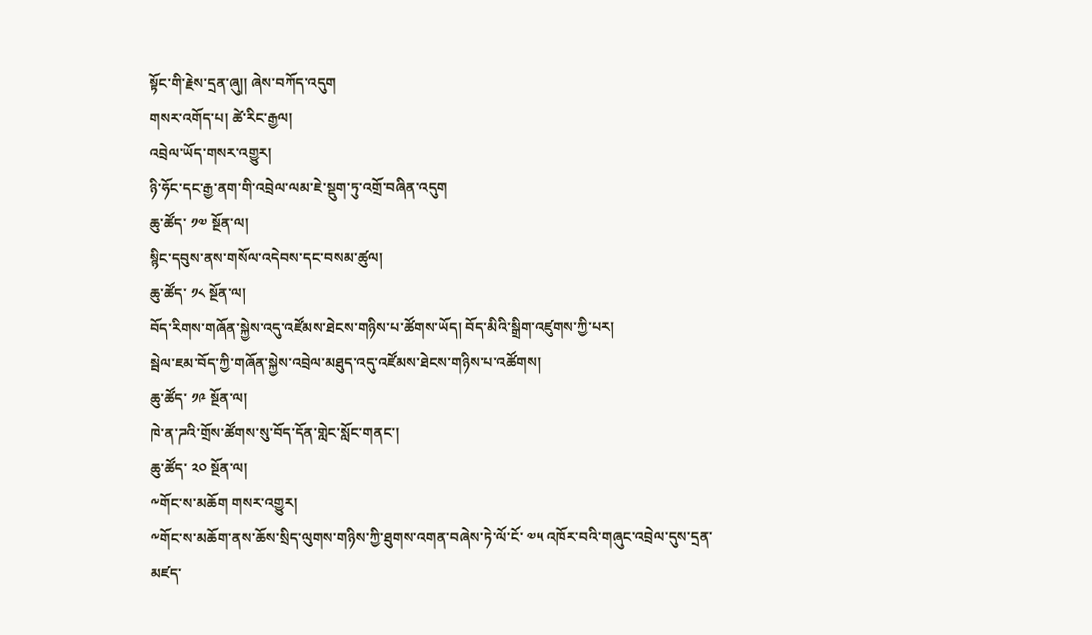སྟོང་གི་རྗེས་དྲན་ཞུ།། ཞེས་བཀོད་འདུག
གསར་འགོད་པ། ཚེ་རིང་རྒྱལ།
འབྲེལ་ཡོད་གསར་འགྱུར།
ཉི་ཧོང་དང་རྒྱ་ནག་གི་འབྲེལ་ལམ་ཇེ་སྡུག་ཏུ་འགྲོ་བཞིན་འདུག
ཆུ་ཚོད་ ༡༧ སྔོན་ལ།
སྙིང་དབུས་ནས་གསོལ་འདེབས་དང་བསམ་ཚུལ།
ཆུ་ཚོད་ ༡༨ སྔོན་ལ།
བོད་རིགས་གཞོན་སྐྱེས་འདུ་འཛོམས་ཐེངས་གཉིས་པ་ཚོགས་ཡོད། བོད་མིའི་སྒྲིག་འཛུགས་ཀྱི་པར།
སྦེལ་ཇམ་བོད་ཀྱི་གཞོན་སྐྱེས་འབྲེལ་མཐུད་འདུ་འཛོམས་ཐེངས་གཉིས་པ་འཚོགས།
ཆུ་ཚོད་ ༡༩ སྔོན་ལ།
ཁེ་ན་ཌའི་གྲོས་ཚོགས་སུ་བོད་དོན་གླེང་སློང་གནང་།
ཆུ་ཚོད་ ༢༠ སྔོན་ལ།
༸གོང་ས་མཆོག གསར་འགྱུར།
༸གོང་ས་མཆོག་ནས་ཆོས་སྲིད་ལུགས་གཉིས་ཀྱི་ཐུགས་འགན་བཞེས་ཏེ་ལོ་ངོ་ ༧༥ འཁོར་བའི་གཞུང་འབྲེལ་དུས་དྲན་མཛད་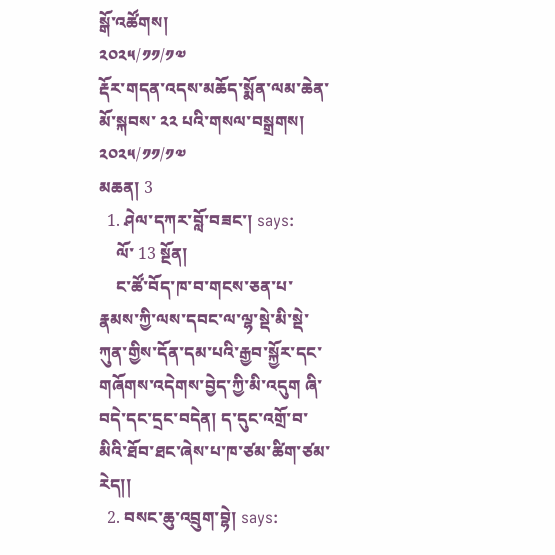སྒོ་འཚོགས།
༢༠༢༥/༡༡/༡༧
རྡོར་གདན་འདས་མཆོད་སྨོན་ལམ་ཆེན་མོ་སྐབས་ ༢༢ པའི་གསལ་བསྒྲགས།
༢༠༢༥/༡༡/༡༧
མཆན། 3
  1. ཤེལ་དཀར་བློ་བཟང་། says:
    ལོ་ 13 སྔོན།
    ང་ཚོ་བོད་ཁ་བ་གངས་ཅན་པ་རྣམས་ཀྱི་ལས་དབང་ལ་ལྷ་སྡེ་མི་སྡེ་ཀུན་གྱིས་དོན་དམ་པའི་རྒྱབ་སྐྱོར་དང་གཞོགས་འདེགས་བྱེད་ཀྱི་མི་འདུག ཞི་བདེ་དང་དྲང་བདེན། ད་དུང་འགྲོ་བ་མིའི་ཐོབ་ཐང་ཞེས་པ་ཁ་ཙམ་ཚིག་ཙམ་རེད།།
  2. བསང་ཆུ་འབྲུག་བྷེ། says: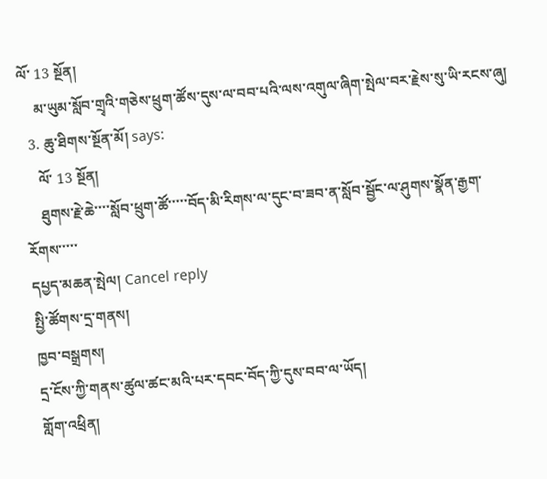ལོ་ 13 སྔོན།
    མ་ཡུམ་སློབ་གྲྭའི་གཅེས་ཕྲུག་ཚོས་དུས་ལ་བབ་པའི་ལས་འགུལ་ཞིག་སྤེལ་བར་རྗེས་སུ་ཡི་རངས་ཞུ།
  3. ཆུ་ཐིགས་སྔོན་མོ། says:
    ལོ་ 13 སྔོན།
    ཐུགས་རྗེ་ཆེ་་་་སློབ་ཕྲུག་ཚོ་་་་་བོད་མི་རིགས་ལ་དུང་བ་ཟབ་ན་སློབ་སྦྱོང་ལ་ཤུགས་སྣོན་རྒྱག་རོགས་་་་་
དཔྱད་མཆན་སྤེལ། Cancel reply
སྤྱི་ཚོགས་དྲ་གནས།
ཁྱབ་བསྒྲགས།
དྲ་ངོས་ཀྱི་གནས་ཚུལ་ཚང་མའི་པར་དབང་བོད་ཀྱི་དུས་བབ་ལ་ཡོད།
གློག་འཕྲིན།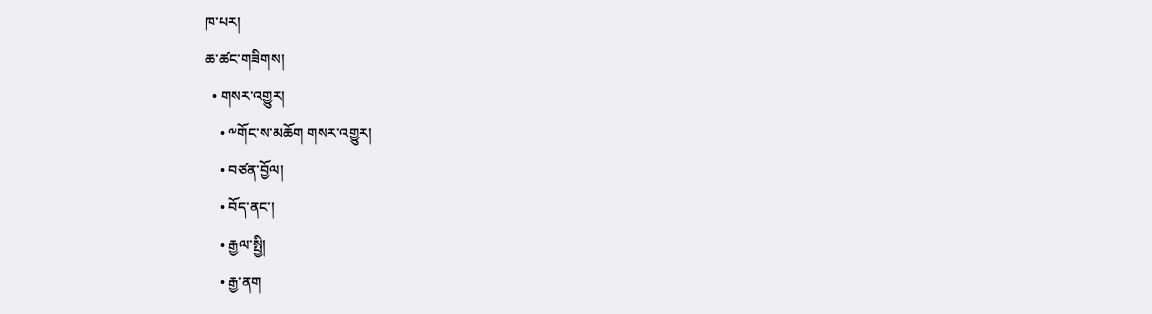ཁ་པར།
ཆ་ཚང་གཟིགས།
  • གསར་འགྱུར།
    • ༸གོང་ས་མཆོག གསར་འགྱུར།
    • བཙན་བྱོལ།
    • བོད་ནང་།
    • རྒྱལ་སྤྱི།
    • རྒྱ་ནག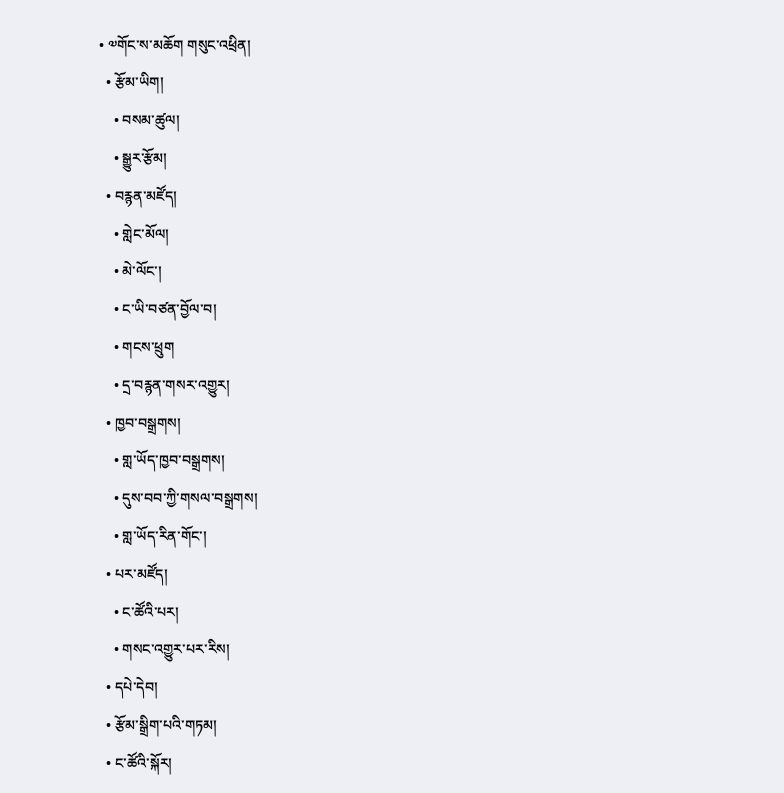• ༧གོང་ས་མཆོག གསུང་འཕྲིན།
  • རྩོམ་ཡིག།
    • བསམ་ཚུལ།
    • སྒྱུར་རྩོམ།
  • བརྙན་མཛོད།
    • གླེང་མོལ།
    • མེ་ལོང་།
    • ང་ཡི་བཙན་བྱོལ་བ།
    • གངས་ཕྲུག
    • དྲ་བརྙན་གསར་འགྱུར།
  • ཁྱབ་བསྒྲགས།
    • གླ་ཡོད་ཁྱབ་བསྒྲགས།
    • དུས་བབ་ཀྱི་གསལ་བསྒྲགས།
    • གླ་ཡོད་རིན་གོང་།
  • པར་མཛོད།
    • ང་ཚོའི་པར།
    • གསང་འགྱུར་པར་རིས།
  • དཔེ་དེབ།
  • རྩོམ་སྒྲིག་པའི་གཏམ།
  • ང་ཚོའི་སྐོར།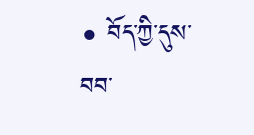• བོད་ཀྱི་དུས་བབ་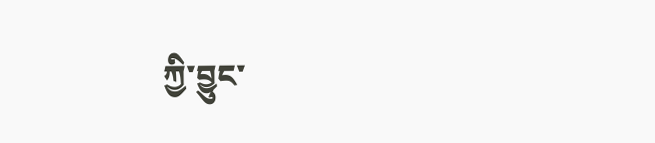ཀྱི་བྱུང་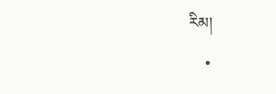རིམ།
    •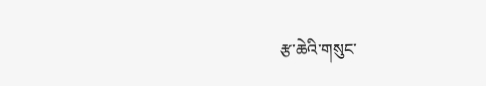རྩ་ཆེའི་གསུང་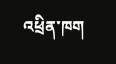འཕྲིན་ཁག